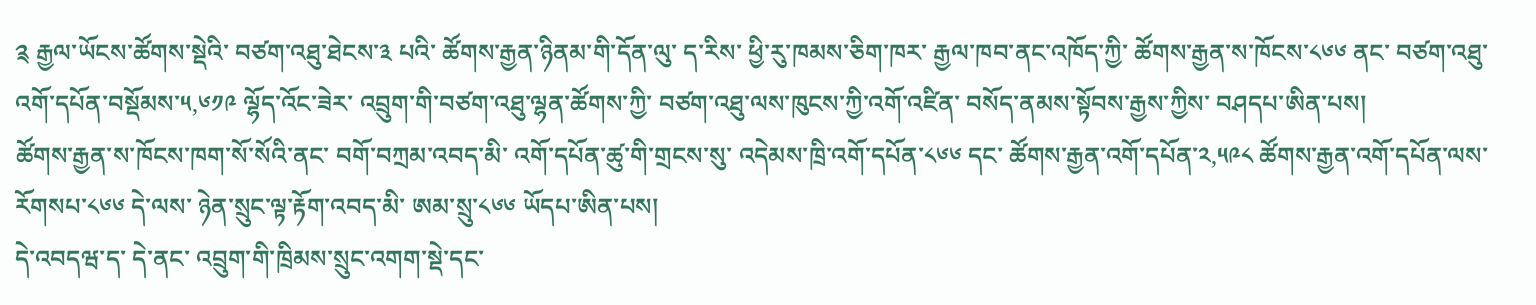༉ རྒྱལ་ཡོངས་ཚོགས་སྡེའི་ བཙག་འཐུ་ཐེངས་༣ པའི་ ཚོགས་རྒྱན་ཉིནམ་གི་དོན་ལུ་ ད་རིས་ ཕྱི་རུ་ཁམས་ཅིག་ཁར་ རྒྱལ་ཁབ་ནང་འཁོད་ཀྱི་ ཚོགས་རྒྱན་ས་ཁོངས་༨༦༦ ནང་ བཙག་འཐུ་འགོ་དཔོན་བསྡོམས་༥,༦༡༩ ལྷོད་འོང་ཟེར་ འབྲུག་གི་བཙག་འཐུ་ལྷན་ཚོགས་ཀྱི་ བཙག་འཐུ་ལས་ཁུངས་ཀྱི་འགོ་འཛིན་ བསོད་ནམས་སྟོབས་རྒྱས་ཀྱིས་ བཤདཔ་ཨིན་པས།
ཚོགས་རྒྱན་ས་ཁོངས་ཁག་སོ་སོའི་ནང་ བགོ་བཀྲམ་འབད་མི་ འགོ་དཔོན་ཚུ་གི་གྲངས་སུ་ འདེམས་ཁྲི་འགོ་དཔོན་༨༦༦ དང་ ཚོགས་རྒྱན་འགོ་དཔོན་༢,༥༩༨ ཚོགས་རྒྱན་འགོ་དཔོན་ལས་རོགསཔ་༨༦༦ དེ་ལས་ ཉེན་སྲུང་ལྟ་རྟོག་འབད་མི་ ཨམ་སྲུ་༨༦༦ ཡོདཔ་ཨིན་པས།
དེ་འབདཝ་ད་ དེ་ནང་ འབྲུག་གི་ཁྲིམས་སྲུང་འགག་སྡེ་དང་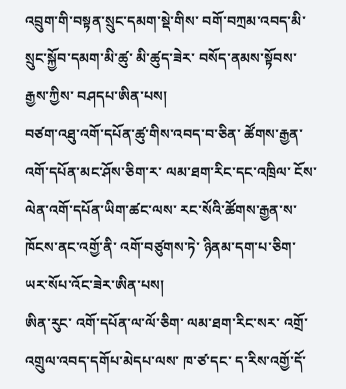འབྲུག་གི་བསྟན་སྲུང་དམག་སྡེ་གིས་ བགོ་བཀྲམ་འབད་མི་ སྲུང་སྐྱོབ་དམག་མི་ཚུ་ མི་ཚུད་ཟེར་ བསོད་ནམས་སྟོབས་རྒྱས་ཀྱིས་ བཤདཔ་ཨིན་པས།
བཙག་འཐུ་འགོ་དཔོན་ཚུ་གིས་འབད་བ་ཅིན་ ཚོགས་རྒྱན་འགོ་དཔོན་མང་ཤོས་ཅིག་ར་ ལམ་ཐག་རིང་དང་འཁྲིལ་ ངོས་ལེན་འགོ་དཔོན་ཡིག་ཚང་ལས་ རང་སོའི་ཚོགས་རྒྱན་ས་ཁོངས་ནང་འགྱོ་ནི་ འགོ་བཙུགས་ཏེ་ ཉིནམ་དག་པ་ཅིག་ ཡར་སོཔ་འོང་ཟེར་ཨིན་པས།
ཨིན་རུང་ འགོ་དཔོན་ལ་ལོ་ཅིག་ ལམ་ཐག་རིང་སར་ འགྲོ་འགྲུལ་འབད་དགོཔ་མེདཔ་ལས་ ཁ་ཙ་དང་ ད་རིས་འགྱོ་དོ་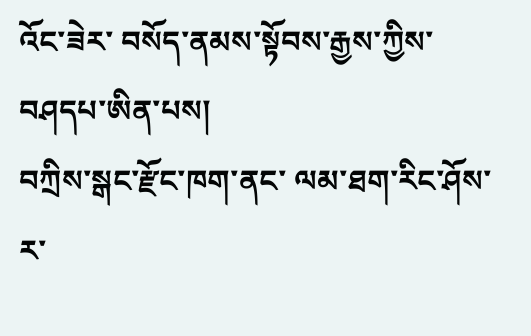འོང་ཟེར་ བསོད་ནམས་སྟོབས་རྒྱས་ཀྱིས་ བཤདཔ་ཨིན་པས།
བཀྲིས་སྒང་རྫོང་ཁག་ནང་ ལམ་ཐག་རིང་ཤོས་ར་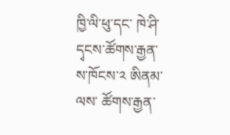ཁྱི་ལི་ཕུ་དང་ ཁེ་ཤི་དྭངས་ཚོགས་རྒྱན་ས་ཁོངས་༢ ཨིནམ་ལས་ ཚོགས་རྒྱན་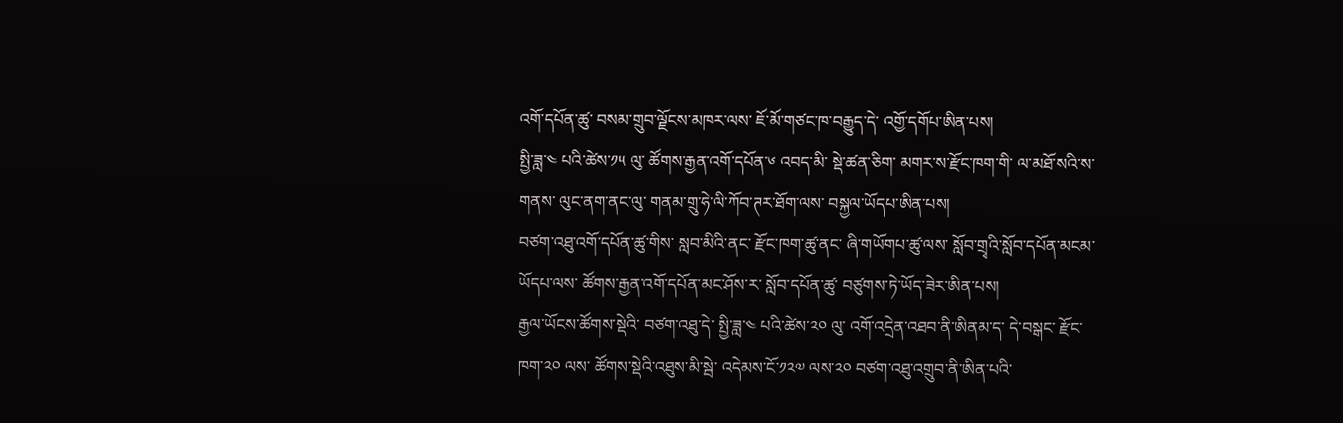འགོ་དཔོན་ཚུ་ བསམ་གྲུབ་ལྗོངས་མཁར་ལས་ ཇོ་མོ་གཙང་ཁ་བརྒྱུད་དེ་ འགྱོ་དགོཔ་ཨིན་པས།
སྤྱི་ཟླ་༤ པའི་ཚེས་༡༥ ལུ་ ཚོགས་རྒྱན་འགོ་དཔོན་༦ འབད་མི་ སྡེ་ཚན་ཅིག་ མགར་ས་རྫོང་ཁག་གི་ ལ་མཐོ་སའི་ས་གནས་ ལུང་ནག་ནང་ལུ་ གནམ་གྲུ་ཧེ་ལི་ཀོབ་ཊར་ཐོག་ལས་ བསྐྱལ་ཡོདཔ་ཨིན་པས།
བཙག་འཐུ་འགོ་དཔོན་ཚུ་གིས་ སླབ་མིའི་ནང་ རྫོང་ཁག་ཚུ་ནང་ ཞི་གཡོགཔ་ཚུ་ལས་ སློབ་གྲྭའི་སློབ་དཔོན་མངམ་ཡོདཔ་ལས་ ཚོགས་རྒྱན་འགོ་དཔོན་མང་ཤོས་ར་ སློབ་དཔོན་ཚུ་ བཙུགས་ཏེ་ཡོད་ཟེར་ཨིན་པས།
རྒྱལ་ཡོངས་ཚོགས་སྡེའི་ བཙག་འཐུ་དེ་ སྤྱི་ཟླ་༤ པའི་ཚེས་༢༠ ལུ་ འགོ་འདྲེན་འཐབ་ནི་ཨིནམ་ད་ དེ་བསྒང་ རྫོང་ཁག་༢༠ ལས་ ཚོགས་སྡེའི་འཐུས་མི་སྦེ་ འདེམས་ངོ་༡༢༧ ལས་༢༠ བཙག་འཐུ་འགྲུབ་ནི་ཨིན་པའི་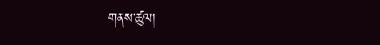གནས་ཚུལ།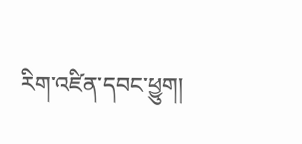རིག་འཛིན་དབང་ཕྱུག།